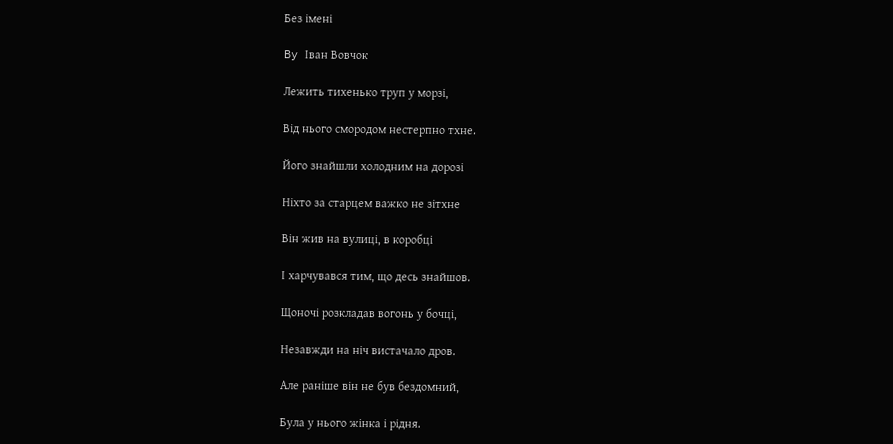Без імені

By Іван Вовчок

Лежить тихенько труп у морзі,

Від нього смородом нестерпно тхне.

Його знайшли холодним на дорозі

Ніхто за старцем важко не зітхне

Він жив на вулиці, в коробці

І харчувався тим, що десь знайшов.

Щоночі розкладав вогонь у бочці,

Незавжди на ніч вистачало дров.

Але раніше він не був бездомний,

Була у нього жінка і рідня.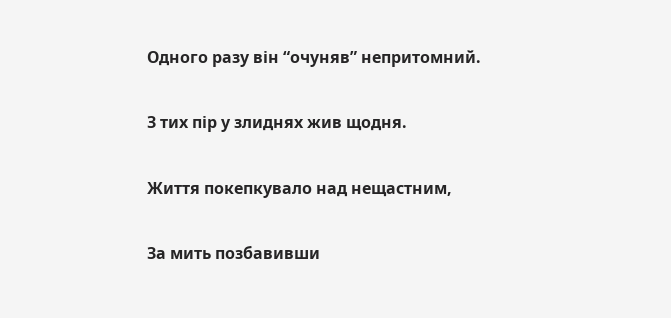Одного разу він “очуняв” непритомний.

З тих пір у злиднях жив щодня.

Життя покепкувало над нещастним,

За мить позбавивши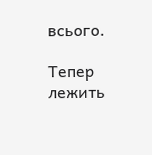всього.

Тепер лежить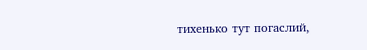тихенько тут погаслий,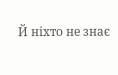Й ніхто не знає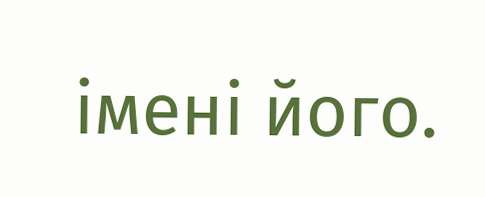імені його.